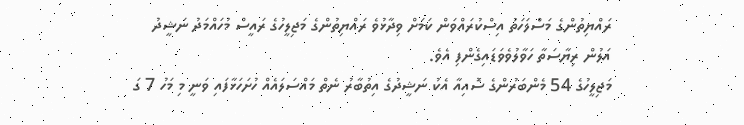ރައްޔިތުންގެ މަސްލަހަތު އިސްކުރައްވަން ކަމަށް ވިދާޅުވެ ރައްޔިތުންގެ މަޖިލީހުގެ ރައީސް މުހައްމަދު ނަޝީދު އަލުން ރިޔާސަތާ ހަވާލުވެވަޑައިގެންފި އެވެ.
މަޖިލީހުގެ 54 މެންބަރުންގެ ސޮއިއާ އެކު ނަޝީދުގެ އިތުބާރު ނެތް މައްސަލައެއް ހުށަހަޅާފައި ވަނީ މި މަހު 7 ގަ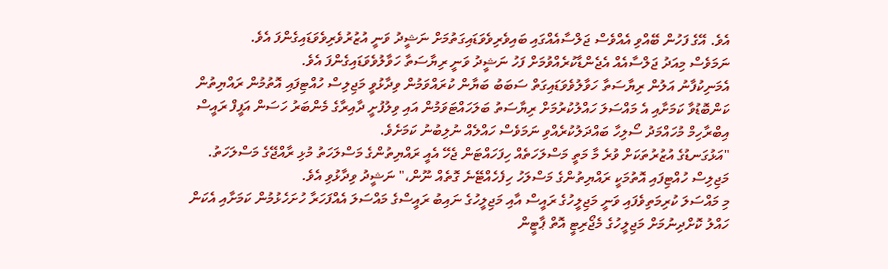އެވެ. އޭގެ ފަހުން ބޭއްވި އެއްވެސް ޖަލްސާއެއްގައި ބައިވެރިވެވަޑައިގަތުމަށް ނަޝީދު ވަނީ އުޒުރުވެރިވެވަޑައިގެންފަ އެވެ.
ނަމަވެސް މިއަދު ޖަލްސާއެއް އެޖެންޑާކުރެއްވުމަށް ފަހު ނަޝީދު ވަނީ ރިޔާސަތާ ހަވާލުވެވަޑައިގެންފަ އެވެ.
އެމަނިކުފާނު އަލުން ރިޔާސަތާ ހަވާލުވެވަޑައިގަތް ސަބަބު ބަޔާން ކުރައްވަމުން ވިދާޅުވީ މަޖިލިސް ހުއްޓިފައި އޮތުމުން ރައްޔިތުން ކަންބޮޑުވާ ކަމަށާއި އެ މައްސަލަ ހައްލުކުރުމަށް ރިޔާސަތު ބަލަހައްޓަވަމުން އައި ވިލުފުށީ ދާއިރާގެ މެންބަރު ހަސަން އަފީފް ރައީސް އިބްރާހިމް މުހައްމަދު ސޯލިހާ ބައްދަލުކުރެއްވި ނަމަވެސް ހައްލެއް ނުލިބުނު ކަމަށެވެ.
"އަޅުގަނޑުގެ އުޒުރުތަކަށް ވުރެ މާ މަތީ މަސްލަހަތެއް ހިފަހައްޓަން ޖެހޭ އެއީ ރައްޔިތުންގެ މަސްލަހަތު މުޅި ރާއްޖޭގެ މަސްލަހަތު. މަޖިލިސް ހުއްޓިފައި އޮތުމަކީ ރައްޔިތުންގެ މަސްލަހު ހިފެހެއްޓޭނެ ގޮތެއް ނޫން،" ނަޝީދު ވިދާޅުވި އެވެ.
މި މައްސަލަ ކުރިމަތިވެފައި ވަނީ މަޖިލީހުގެ ރައީސް އާއި މަޖިލީހުގެ ނައިބު ރައީސްގެ މައްސަލަ އެއްފަހަރާ ހުށަހެޅުމުން ކަމަށާއި އެކަން ހައްލު ކޮށްދިނުމަށް މަޖިލީހުގެ މެޖޯރިޓީ އޮތް ޕާޓީން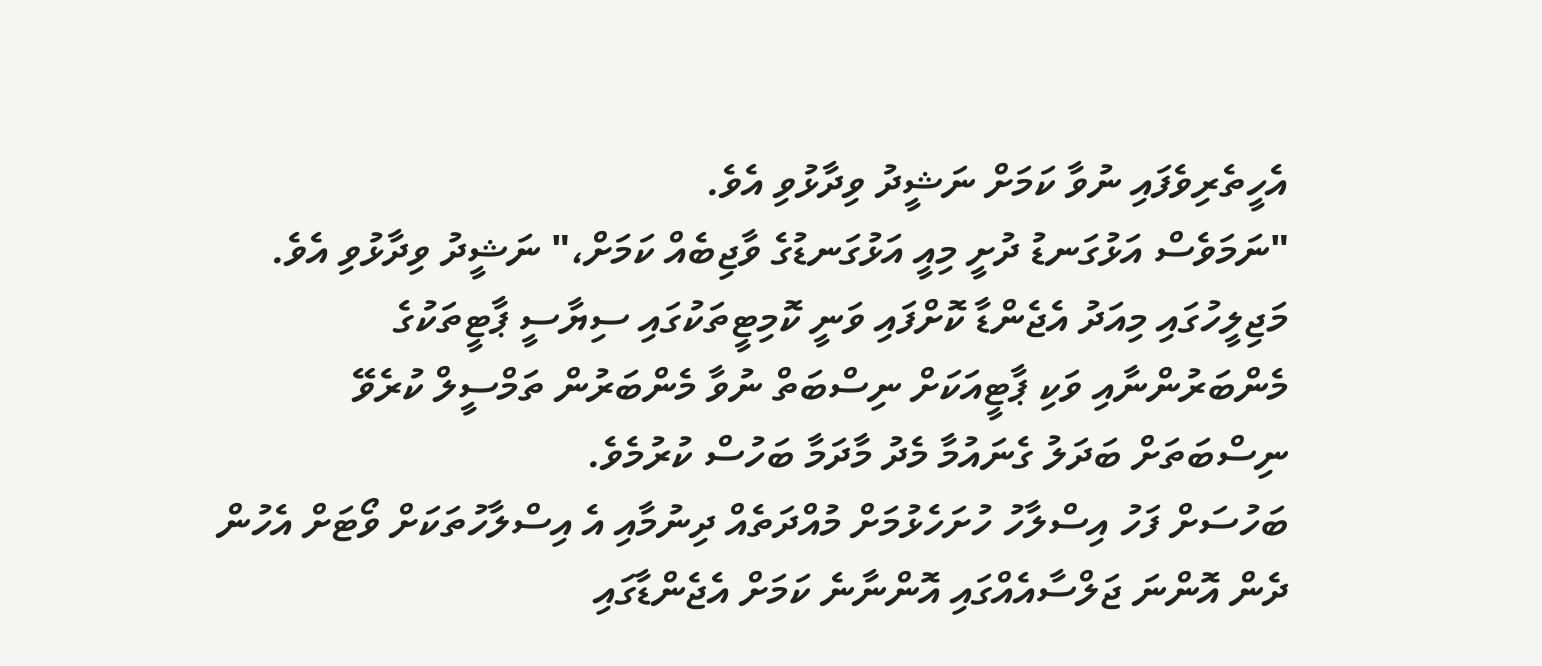އެހީތެރިވެފައި ނުވާ ކަމަށް ނަޝީދު ވިދާޅުވި އެވެ.
"ނަމަވެސް އަޅުގަނޑު ދުށީ މިއީ އަޅުގަނޑުގެ ވާޖިބެއް ކަމަށް،" ނަޝީދު ވިދާޅުވި އެވެ.
މަޖިލީހުގައި މިއަދު އެޖެންޑާ ކޮށްފައި ވަނީ ކޮމިޓީތަކުގައި ސިޔާސީ ޕާޓީތަކުގެ މެންބަރުންނާއި ވަކި ޕާޓީއަކަށް ނިސްބަތް ނުވާ މެންބަރުން ތަމްސީލް ކުރެވޭ ނިސްބަތަށް ބަދަލު ގެނައުމާ މެދު މާދަމާ ބަހުސް ކުރުމެވެ.
ބަހުސަށް ފަހު އިސްލާހު ހުށަހެޅުމަށް މުއްދަތެއް ދިނުމާއި އެ އިސްލާހުތަކަށް ވޯޓަށް އެހުން ދެން އޮންނަ ޖަލްސާއެއްގައި އޮންނާނެ ކަމަށް އެޖެންޑާގައި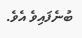ބުނެފައިވެ އެވެ.